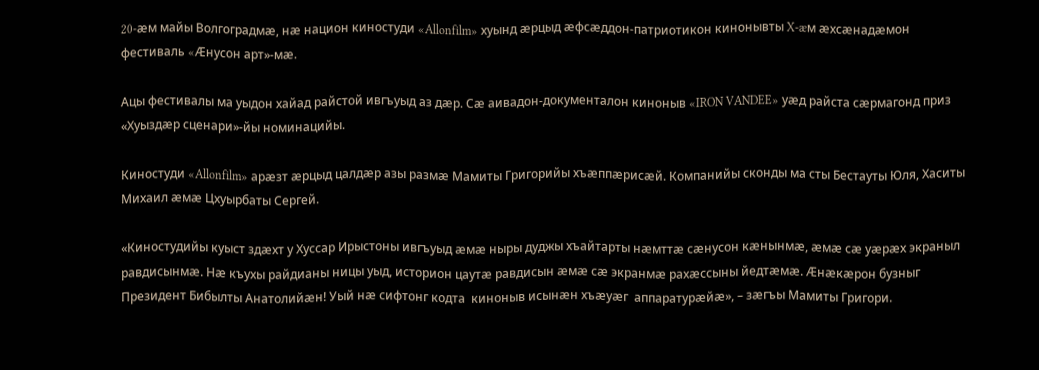20-æм майы Волгоградмæ, нæ национ киностуди «Allonfilm» хуынд æрцыд æфсæддон-патриотикон кинонывты X-æм æхсæнадæмон фестиваль «Æнусон арт»-мæ.

Ацы фестивалы ма уыдон хайад райстой ивгъуыд аз дæр. Сæ аивадон-документалон киноныв «IRON VANDEE» уæд райста сæрмагонд приз «Хуыздæр сценари»-йы номинацийы.

Киностуди «Allonfilm» арæзт æрцыд цалдæр азы размæ Мамиты Григорийы хъæппæрисæй. Компанийы сконды ма сты Бестауты Юля, Хаситы Михаил æмæ Цхуырбаты Сергей.

«Киностудийы куыст здæхт у Хуссар Ирыстоны ивгъуыд æмæ ныры дуджы хъайтарты нæмттæ сæнусон кæнынмæ, æмæ сæ уæрæх экраныл равдисынмæ. Нæ къухы райдианы ницы уыд, историон цаутæ равдисын æмæ сæ экранмæ рахæссыны йедтæмæ. Æнæкæрон бузныг Президент Бибылты Анатолийæн! Уый нæ сифтонг кодта  киноныв исынæн хъæуæг  аппаратурæйæ», – зæгъы Мамиты Григори.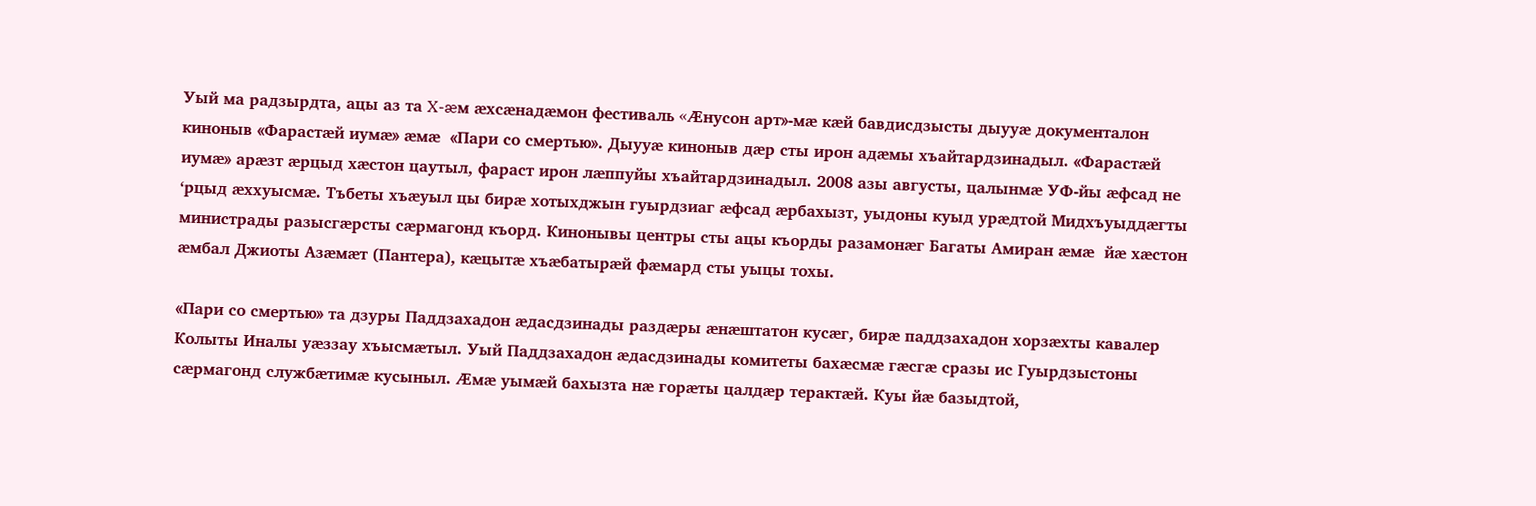Уый ма радзырдта, ацы аз та X-æм æхсæнадæмон фестиваль «Æнусон арт»-мæ кæй бавдисдзысты дыууæ документалон киноныв «Фарастæй иумæ» æмæ  «Пари со смертью». Дыууæ киноныв дæр сты ирон адæмы хъайтардзинадыл. «Фарастæй иумæ» арæзт æрцыд хæстон цаутыл, фараст ирон лæппуйы хъайтардзинадыл. 2008 азы августы, цалынмæ УФ-йы æфсад не ‘рцыд æххуысмæ. Тъбеты хъæуыл цы бирæ хотыхджын гуырдзиаг æфсад æрбахызт, уыдоны куыд урæдтой Мидхъуыддæгты министрады разысгæрсты сæрмагонд къорд. Кинонывы центры сты ацы къорды разамонæг Багаты Амиран æмæ  йæ хæстон æмбал Джиоты Азæмæт (Пантера), кæцытæ хъæбатырæй фæмард сты уыцы тохы.

«Пари со смертью» та дзуры Паддзахадон æдасдзинады раздæры æнæштатон кусæг, бирæ паддзахадон хорзæхты кавалер Колыты Иналы уæззау хъысмæтыл. Уый Паддзахадон æдасдзинады комитеты бахæсмæ гæсгæ сразы ис Гуырдзыстоны сæрмагонд службæтимæ кусыныл. Æмæ уымæй бахызта нæ горæты цалдæр терактæй. Куы йæ базыдтой,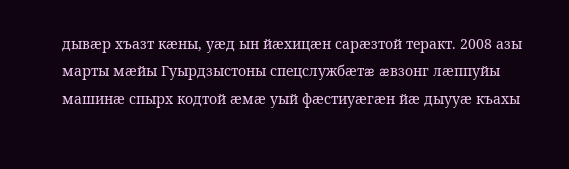дывæр хъазт кæны, уæд ын йæхицæн сарæзтой теракт. 2008 азы марты мæйы Гуырдзыстоны спецслужбæтæ æвзонг лæппуйы машинæ спырх кодтой æмæ уый фæстиуæгæн йæ дыууæ къахы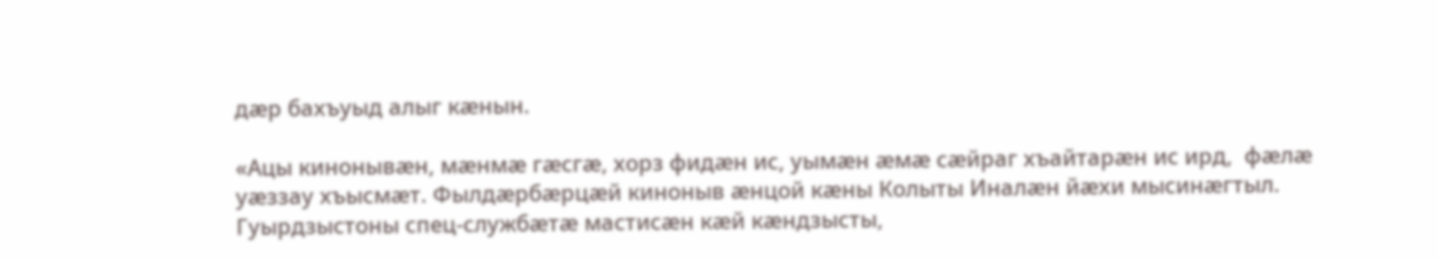дæр бахъуыд алыг кæнын.

«Ацы кинонывæн, мæнмæ гæсгæ, хорз фидæн ис, уымæн æмæ сæйраг хъайтарæн ис ирд,  фæлæ уæззау хъысмæт. Фылдæрбæрцæй киноныв æнцой кæны Колыты Иналæн йæхи мысинæгтыл. Гуырдзыстоны спец-службæтæ мастисæн кæй кæндзысты,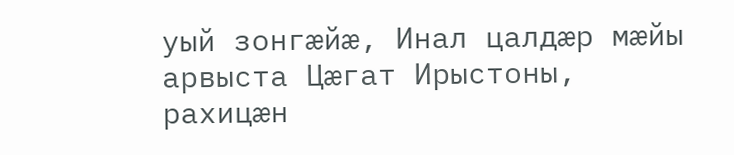уый зонгæйæ, Инал цалдæр мæйы арвыста Цæгат Ирыстоны, рахицæн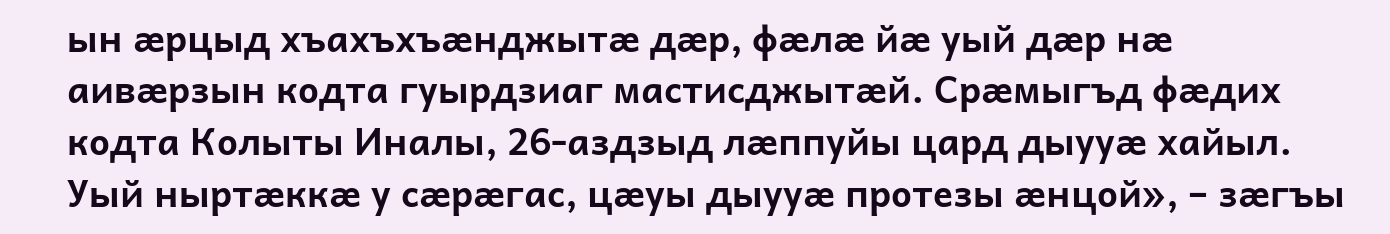ын æрцыд хъахъхъæнджытæ дæр, фæлæ йæ уый дæр нæ аивæрзын кодта гуырдзиаг мастисджытæй. Срæмыгъд фæдих кодта Колыты Иналы, 26-аздзыд лæппуйы цард дыууæ хайыл. Уый ныртæккæ у сæрæгас, цæуы дыууæ протезы æнцой», – зæгъы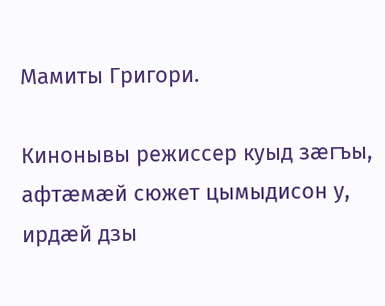Мамиты Григори.

Кинонывы режиссер куыд зæгъы, афтæмæй сюжет цымыдисон у,  ирдæй дзы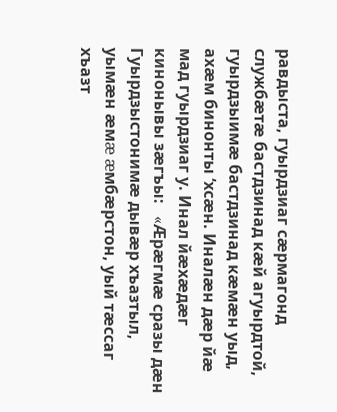равдыста, гуырдзиаг сæрмагонд службæтæ бастдзинад кæй агуырдтой, гуырдзыимæ бастдзинад кæмæн уыд, ахæм бинонты ‘хсæн. Иналæн дæр йæ мад гуырдзиаг у. Инал йæхæдæг кинонывы зæгъы:   «Æрæгмæ сразы дæн Гуырдзыстонимæ дывæр хъазтыл, уымæн æмæ æмбæрстон, уый тæссаг хъазт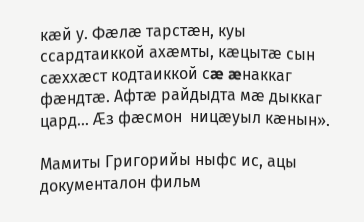кæй у. Фæлæ тарстæн, куы ссардтаиккой ахæмты, кæцытæ сын сæххæст кодтаиккой сæ æнаккаг фæндтæ. Афтæ райдыдта мæ дыккаг цард… Æз фæсмон  ницæуыл кæнын».

Мамиты Григорийы ныфс ис, ацы документалон фильм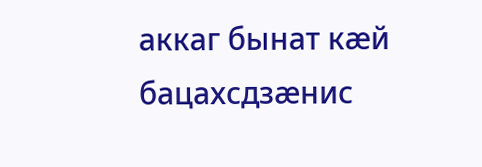аккаг бынат кæй бацахсдзæнис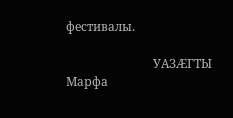фестивалы.

                             УАЗÆГТЫ Марфа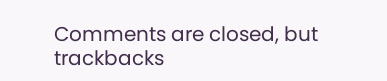Comments are closed, but trackbacks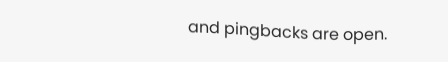and pingbacks are open.